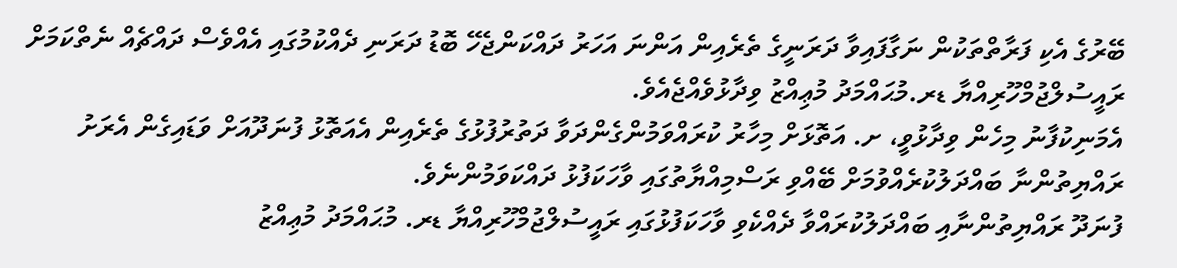ބޭރުގެ އެކި ފަރާތްތަކުން ނަގާފައިވާ ދަރަނީގެ ތެރެއިން އަންނަ އަހަރު ދައްކަންޖެހޭ ބޮޑު ދަރަނި ދެއްކުމުގައި އެއްވެސް ދައްޗެއް ނެތްކަމަށް ރައީސުލްޖުމްހޫރިއްޔާ ޑރ.މުޙައްމަދު މުޢިއްޒު ވިދާޅުވެއްޖެއެވެ.
އެމަނިކުފާނު މިހެން ވިދާޅުވީ، ށ. އަތޮޅަށް މިހާރު ކުރައްވަމުންގެންދަވާ ދަތުރުފުޅުގެ ތެރެއިން އެއަތޮޅު ފުނަދޫއަށް ވަޑައިގެން އެރަށު ރައްޔިތުންނާ ބައްދަލުކުރެއްވުމަށް ބޭއްވި ރަސްމިއްޔާތުގައި ވާހަކަފުޅު ދައްކަވަމުންނެވެ.
ފުނަދޫ ރައްޔިތުންނާއި ބައްދަލުކުރައްވާ ދެއްކެވި ވާހަކަފުޅުގައި ރައީސުލްޖުމްހޫރިއްޔާ ޑރ. މުޙައްމަދު މުޢިއްޒު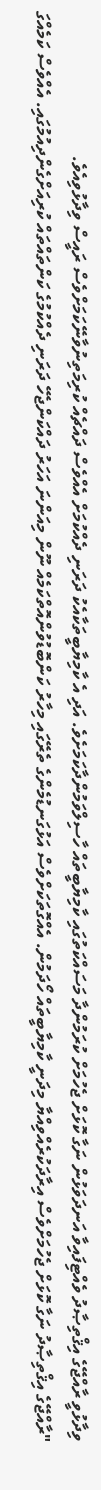ވިދާޅުވީ ރާއްޖޭގެ އިޤްތިޞާދު ވެއްޓިފައިވާ އަނދަވަޅުން ނަގާ ކޮޅަށް ޖެހުމަށް ކުރަމުންދާ މަސައްކަތުގައި ކާމިޔާބީތައް ހާސިލްވަމުންދާކަމަށެވެ. އަދި އެ ކާމިޔާބީތަކާއެކު ދަރަނި ދެއްކުމަށް އެއްވެސް ދައްޗެއް ކުރިމަތިނުވާނޭކަމަށްވެސް ރައީސް ވިދާޅުވިއެވެ.
"ރާއްޖޭގެ އިޤްތިޞާދު ނަގާ ކޮޅަށް ޖެހުމަށްވެސް އިރާދަކުރެއްވިއްޔާ މިދަނީ ކާމިޔާބީތައް ހޯދަމުން. އެއްގޮތަކަށްވެސް އަޅުގަނޑުމެންގެ ތެރޭގައި މިހާރު ކަންބޮޑުވުންއޮތްކަމެއް ނޫން މިއަންނަ އަހަރު ދައްކަންޖެހޭ ދަރަނި ދެއްކުމުގެ ކަންތައްތައް ކުރިއަށްގެންދިއުމުގައި. އެއްވެސް ކަމެއްގަ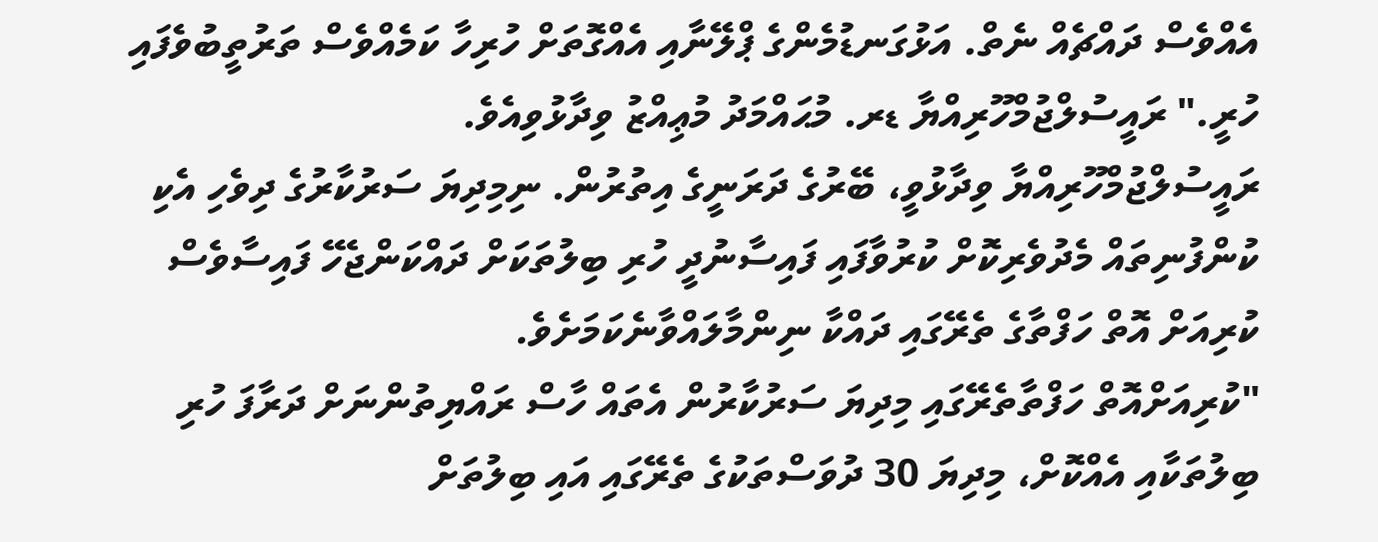އެއްވެސް ދައްޗެއް ނެތް. އަޅުގަނޑުމެންގެ ޕްލޭނާއި އެއްގޮތަށް ހުރިހާ ކަމެއްވެސް ތަރުތީބުވެފައި ހުރީ." ރައީސުލްޖުމްހޫރިއްޔާ ޑރ. މުޙައްމަދު މުޢިއްޒު ވިދާޅުވިއެވެ.
ރައީސުލްޖުމްހޫރިއްޔާ ވިދާޅުވީ، ބޭރުގެ ދަރަނީގެ އިތުރުން. ނިމިދިޔަ ސަރުކާރުގެ ދިވެހި އެކި ކުންފުނިތައް މެދުވެރިކޮށް ކުރުވާފައި ފައިސާނުދީ ހުރި ބިލުތަކަށް ދައްކަންޖެހޭ ފައިސާވެސް ކުރިއަށް އޮތް ހަފްތާގެ ތެރޭގައި ދައްކާ ނިންމާލައްވާނެކަމަށެވެ.
"ކުރިއަށްއޮތް ހަފްތާތެރޭގައި މިދިޔަ ސަރުކާރުން އެތައް ހާސް ރައްޔިތުންނަށް ދަރާފަ ހުރި ބިލުތަކާއި އެއްކޮށް، މިދިޔަ 30 ދުވަސްތަކުގެ ތެރޭގައި އައި ބިލުތަށް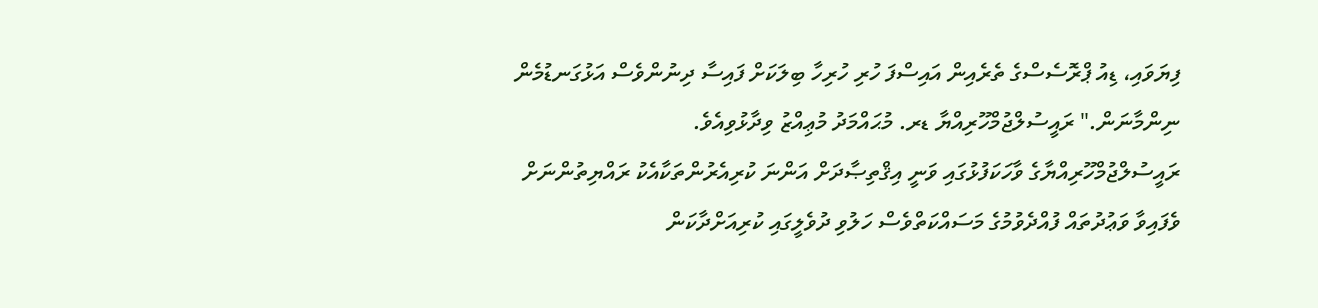ފިޔަވައި، ޑިއު ޕްރޮސެސްގެ ތެރެއިން އައިސްފަ ހުރި ހުރިހާ ބިލަކަށް ފައިސާ ދިނުންވެސް އަޅުގަނޑުމެން ނިންމާނަން." ރައީސުލްޖުމްހޫރިއްޔާ ޑރ. މުޙައްމަދު މުޢިއްޒު ވިދާޅުވިއެވެ.
ރައީސުލްޖުމްހޫރިއްޔާގެ ވާހަކަފުޅުގައި ވަނީ އިޤްތިޞާދަށް އަންނަ ކުރިއެރުންތަކާއެކު ރައްޔިތުންނަށް ވެފައިވާ ވަޢުދުތައް ފުއްދެވުމުގެ މަސައްކަތްވެސް ހަލުވި ދުވެލީގައި ކުރިއަށްދާކަން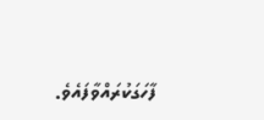ފާހަގަކުރައްވާފައެވެ.